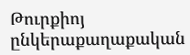Թուրքիոյ ընկերաքաղաքական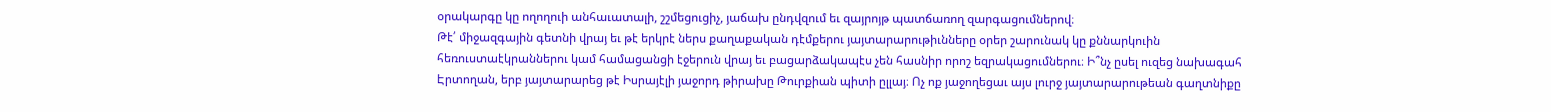օրակարգը կը ողողուի անհաւատալի, շշմեցուցիչ, յաճախ ընդվզում եւ զայրոյթ պատճառող զարգացումներով։
Թէ՛ միջազգային գետնի վրայ եւ թէ երկրէ ներս քաղաքական դէմքերու յայտարարութիւնները օրեր շարունակ կը քննարկուին հեռուստաէկրաններու կամ համացանցի էջերուն վրայ եւ բացարձակապէս չեն հասնիր որոշ եզրակացումներու։ Ի՞նչ ըսել ուզեց նախագահ Էրտողան, երբ յայտարարեց թէ Իսրայէլի յաջորդ թիրախը Թուրքիան պիտի ըլլայ։ Ոչ ոք յաջողեցաւ այս լուրջ յայտարարութեան գաղտնիքը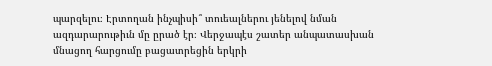պարզելու։ Էրտողան ինչպիսի՞ տուեալներու յենելով նման ազդարարութիւն մը ըրած էր։ Վերջապէս շատեր անպատասխան մնացող հարցումը բացատրեցին երկրի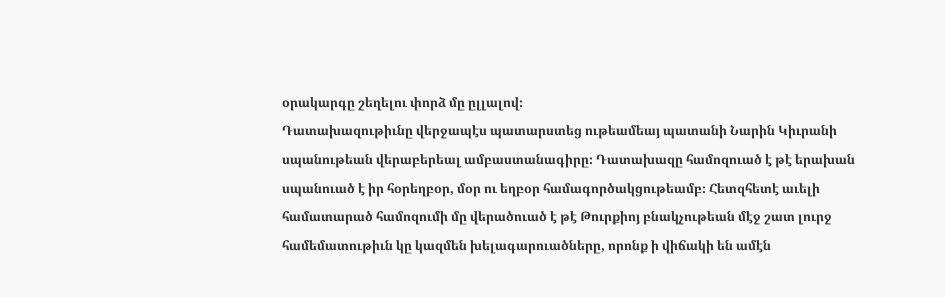օրակարգը շեղելու փորձ մը ըլլալով։
Դատախազութիւնը վերջապէս պատարստեց ութեամեայ պատանի Նարին Կիւրանի սպանութեան վերաբերեալ ամբաստանագիրը։ Դատախազը համոզուած է թէ երախան սպանուած է իր հօրեղբօր, մօր ու եղբօր համագործակցութեամբ։ Հետզհետէ աւելի համատարած համոզումի մը վերածուած է թէ Թուրքիոյ բնակչութեան մէջ շատ լուրջ համեմատութիւն կը կազմեն խելագարուածները, որոնք ի վիճակի են ամէն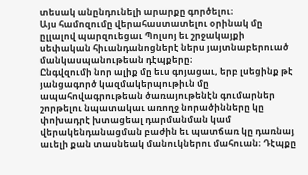տեսակ անընդունելի արարքը գործելու։
Այս համոզումը վերահաստատելու օրինակ մը ըլլալով պարզուեցաւ Պոլսոյ եւ շրջակայքի սեփական հիւանդանոցներէ ներս յայտնաբերուած մանկասպանութեան դէպքերը։
Ընգվզումի նոր ալիք մը եւս գոյացաւ, երբ լսեցինք թէ յանցագործ կազմակերպութիւն մը ապահովագրութեան ծառայութենէն գումարներ շորթելու նպատակաւ առողջ նորածինները կը փոխադրէ խտացեալ դարմանման կամ վերակենդանացման բաժին եւ պատճառ կը դառնայ աւելի քան տասնեակ մանուկներու մահուան։ Դէպքը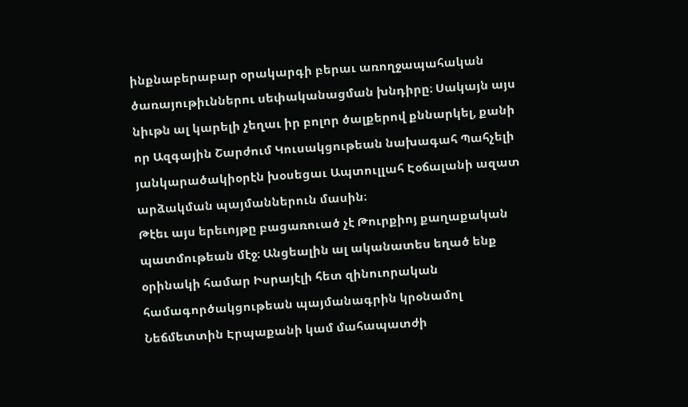ինքնաբերաբար օրակարգի բերաւ առողջապահական ծառայութիւններու սեփականացման խնդիրը։ Սակայն այս նիւթն ալ կարելի չեղաւ իր բոլոր ծալքերով քննարկել, քանի որ Ազգային Շարժում Կուսակցութեան նախագահ Պահչելի յանկարածակիօրէն խօսեցաւ Ապտուլլահ Էօճալանի ազատ արձակման պայմաններուն մասին։
Թէեւ այս երեւոյթը բացառուած չէ Թուրքիոյ քաղաքական պատմութեան մէջ։ Անցեալին ալ ականատես եղած ենք օրինակի համար Իսրայէլի հետ զինուորական համագործակցութեան պայմանագրին կրօնամոլ Նեճմետտին Էրպաքանի կամ մահապատժի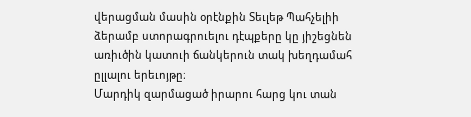վերացման մասին օրէնքին Տեւլեթ Պահչելիի ձերամբ ստորագրուելու դէպքերը կը յիշեցնեն առիւծին կատուի ճանկերուն տակ խեղդամահ ըլլալու երեւոյթը։
Մարդիկ զարմացած իրարու հարց կու տան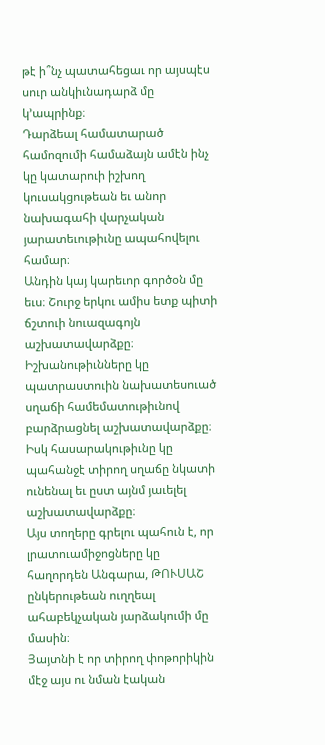թէ ի՞նչ պատահեցաւ որ այսպէս սուր անկիւնադարձ մը կ՚ապրինք։
Դարձեալ համատարած համոզումի համաձայն ամէն ինչ կը կատարուի իշխող կուսակցութեան եւ անոր նախագահի վարչական յարատեւութիւնը ապահովելու համար։
Անդին կայ կարեւոր գործօն մը եւս։ Շուրջ երկու ամիս ետք պիտի ճշտուի նուազագոյն աշխատավարձքը։ Իշխանութիւնները կը պատրաստուին նախատեսուած սղաճի համեմատութիւնով բարձրացնել աշխատավարձքը։ Իսկ հասարակութիւնը կը պահանջէ տիրող սղաճը նկատի ունենալ եւ ըստ այնմ յաւելել աշխատավարձքը։
Այս տողերը գրելու պահուն է, որ լրատուամիջոցները կը հաղորդեն Անգարա, ԹՈՒՍԱՇ ընկերութեան ուղղեալ ահաբեկչական յարձակումի մը մասին։
Յայտնի է որ տիրող փոթորիկին մէջ այս ու նման էական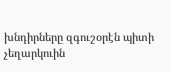խնդիրները զգուշօրէն պիտի չեղարկուին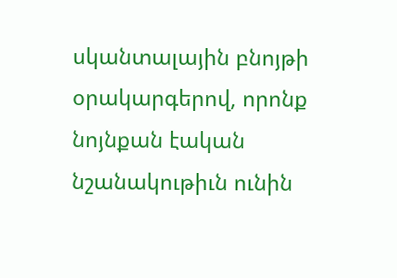սկանտալային բնոյթի օրակարգերով, որոնք նոյնքան էական նշանակութիւն ունին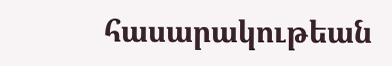հասարակութեան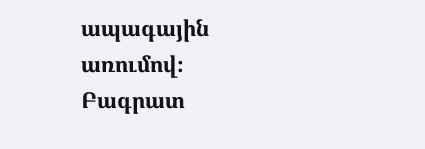ապագային առումով։
Բագրատ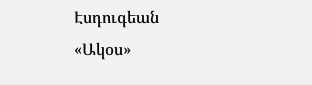Էսդուգեան
«Ակօս»